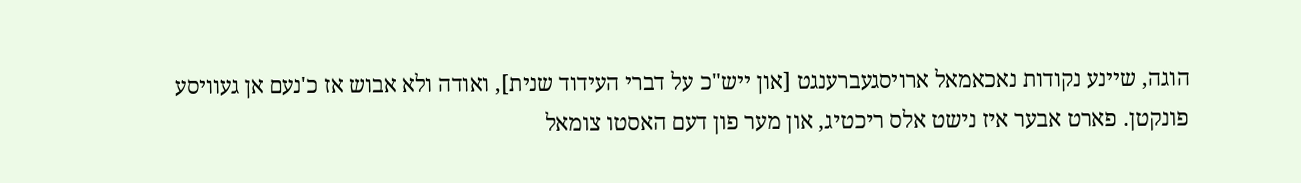הוגה, שיינע נקודות נאכאמאל ארויסגעברענגט [און ייש"כ על דברי העידוד שנית], ואודה ולא אבוש אז כ'נעם אן געוויסע פונקטן. פארט אבער איז נישט אלס ריכטיג, און מער פון דעם האסטו צומאל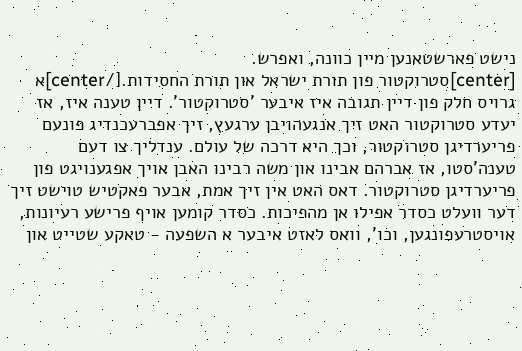נישט פארשטאנען מיין כוונה, ואפרש.
[center]סטרוקטור פון תורת ישראל און תורת החסידות.[/center]א גרויס חלק פון דיין תגובה איז איבער 'סטרוקטור'. דיין טענה איז, אז יעדע סטרוקטור האט זיך אנגעהויבן ערגעץ, זיך אפברעכנדיג פונעם פריערדיגן סטרוקטור, וכך היא דרכה של עולם. ענדליך צו דעם טענה'סטו, אז אברהם אבינו און משה רבינו האבן אויך אפגענויגט פון פריערדיגן סטרוקטור. דאס האט אין זיך אמת, אבער פאקטיש טוישט זיך דער וועלט כסדר אפילו אן מהפיכות. כסדר קומען אויף פרישע רעיונות, אויסטרעפונגען, וכו', וואס לאזט איבער א השפעה - טאקע שטייט און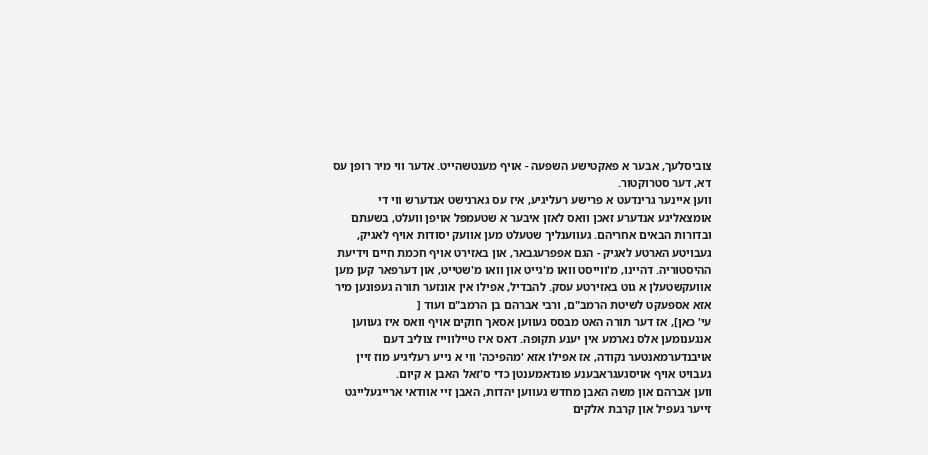צוביסלעך, אבער א פאקטישע השפעה - אויף מענטשהייט. אדער ווי מיר רופן עס דא, דער סטרוקטור.
ווען איינער גרינדעט א פרישע רעליגיע, איז עס גארנישט אנדערש ווי די אומצאליגע אנדערע זאכן וואס לאזן איבער א שטעמפל אויפן וועלט, בשעתם ובדורות הבאים אחריהם. געווענליך שטעלט מען אוועק יסודות אויף לאגיק, געבויטע הארטע לאגיק - הגם אפפרעגבאר, און באזירט אויף חכמת חיים וידיעת ההיסטוריה. דהיינו, מ'ווייסט וואו מ'גייט און וואו מ'שטייט, און דערפאר קען מען אוועקשטעלן א גוט באזירטע עסק. להבדיל, אפילו אין אונזער תורה געפונען מיר אזא אספעקט לשיטת הרמב"ם, ורבי אברהם בן הרמב"ם ועוד [
עי' כאן], אז דער תורה האט מבסס געווען אסאך חוקים אויף וואס איז געווען אנגענומען אלס נארמע אין יענע תקופה. דאס איז טיילווייז צוליב דעם אויבנדערמאנטער נקודה, אז אפילו אזא 'מהפיכה' ווי א נייע רעליגיע מוז זיין געבויט אויף אויסגעגראבענע פונדאמענטן כדי ס'זאל האבן א קיום.
ווען אברהם און משה האבן מחדש געווען יהדות, האבן זיי אוודאי ארייגעלייגט זייער געפיל און קרבת אלקים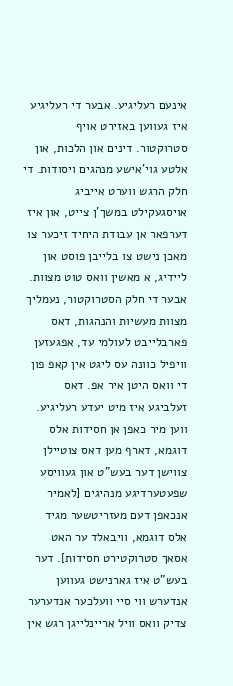אינעם רעליגיע. אבער די רעליגיע איז געווען באזירט אויף סטרוקטור. דינים און הלכות, און אלטע גוי'אישע מנהגים ויסודות. די חלק הרגש ווערט אייביג אויסגעקילט במשך'ן צייט, און איז דערפאר אן עבודת היחיד זיכער צו מאכן נישט צו בלייבן פוסט און ליידיג, א מאשין וואס טוט מצוות. אבער די חלק הסטרוקטור, נעמליך מצוות מעשיות והנהגות, דאס פארבלייבט לעולמי עד, אפגעזען וויפיל כוונה עס ליגט אין קאפ פון די וואס היטן איר אפ. דאס זעלביגע איז מיט יעדע רעליגיע.
ווען מיר כאפן אן חסידות אלס דוגמא, דארף מען דאס צוטיילן צווישן דער בעש"ט און געוויסע שפעטערדיגע מנהיגים [לאמיר אנכאפן דעם מעזריטשער מגיד אלס דוגמא, וויבאלד ער האט אסאך סטרוקטירט חסידות]. דער בעש"ט איז גארנישט געווען אנדערש ווי סיי וועלכער אנדערער צדיק וואס וויל אריינלייגן רגש אין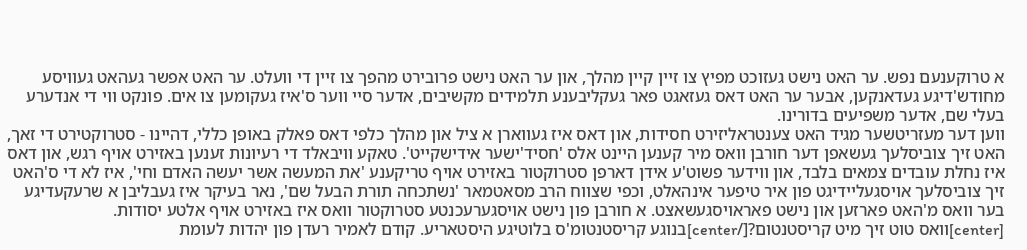א טרוקענעם נפש. ער האט נישט געזוכט מפיץ צו זיין קיין מהלך, און ער האט נישט פרובירט מהפך צו זיין די וועלט. ער האט אפשר געהאט געוויסע מחודש'דיגע געדאנקען, אבער ער האט דאס געזאגט פאר געקליבענע תלמידים מקשיבים, אדער סיי ווער ס'איז געקומען צו אים. פונקט ווי די אנדערע בעלי שם, אדער משפיעים בדורינו.
ווען דער מעזריטשער מגיד האט צענטראליזירט חסידות, און דאס איז געווארן א ציל און מהלך כלפי דאס פאלק באופן כללי, דהיינו - סטרוקטירט די זאך, האט זיך צוביסלעך געשאפן דער חורבן וואס מיר קענען היינט אלס 'חסיד'ישער אידישקייט'. טאקע וויבאלד די רעיונות זענען באזירט אויף רגש, און דאס איז נחלת עובדים צמאים בלבד, און ווידער פשוט'ע אידן דארפן סטרוקטור באזירט אויף טריקענע 'את המעשה אשר יעשה האדם וחי', איז לא די ס'האט זיך צוביסלעך אויסגעליידיגט פון איר טיפער אינהאלט, וכפי שצווח הרב מסאטמאר 'נשתכחה תורת הבעל שם', נאר בעיקר איז געבליבן א שרעקעדיגע בער וואס מ'האט פארזען און נישט פאראויסגעשאצט. א חורבן פון נישט אויסגערעכנטע סטרוקטור וואס איז באזירט אויף אלטע יסודות.
[center]וואס טוט זיך מיט קריסטנטום?[/center]בנוגע קריסטנטומ'ס בלוטיגע היסטאריע. קודם לאמיר רעדן פון יהדות לעומת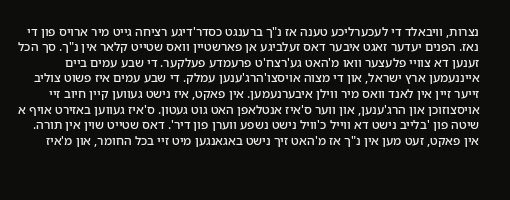נצרות, וויבאלד די לעכערליכע טענה אז נ"ך ברענגט כסדר'דיגע רציחה גייט מיר ארויס פון די נאז. הפנים יעדער זאגט איבער דאס זעלביגע אן פארשטיין וואס שטייט קלאר אין נ"ך. סך הכל זענען דא צוויי פלעצער וואו מ'האט גע'רצח'ט פרעמדע פעלקער. די שבע עמים ביים אייננעמען ארץ ישראל, און די מצוה אויסצו'הרג'ענען עמלק. די שבע עמים איז פשוט צוליב זייער זיין אין לאנד וואס מיר ווילן איבערנעמען. אין פאקט, איז נישט געווען קיין חיוב זיי אויסצוזוכן און הרג'ענען, און ווער ס'איז אנטלאפן האט גוט געטון. ס'איז געווען באזירט אויף א שיטה פון 'בלייב נישט דא ווייל כ'וויל נישט נשפע ווערן פון דיר'. דאס שטייט שוין אין תורה. אין פאקט, זעט מען אין נ"ך אז מ'האט זיך נישט באגאנגען מיט זיי בכל החומר, און מ'איז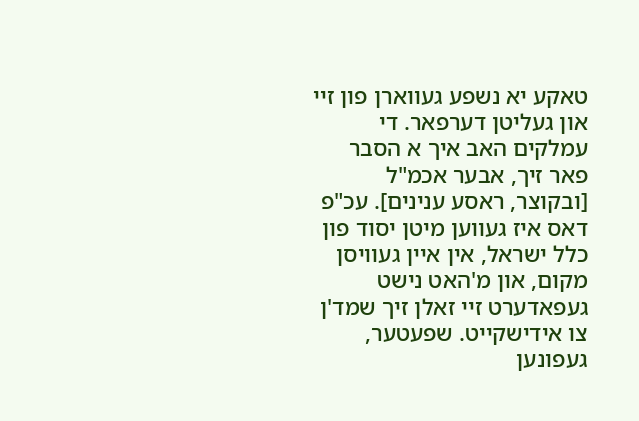טאקע יא נשפע געווארן פון זיי און געליטן דערפאר. די עמלקים האב איך א הסבר פאר זיך, אבער אכמ"ל [ובקוצר, ראסע ענינים]. עכ"פ דאס איז געווען מיטן יסוד פון כלל ישראל, אין איין געוויסן מקום, און מ'האט נישט געפאדערט זיי זאלן זיך שמד'ן צו אידישקייט. שפעטער, געפונען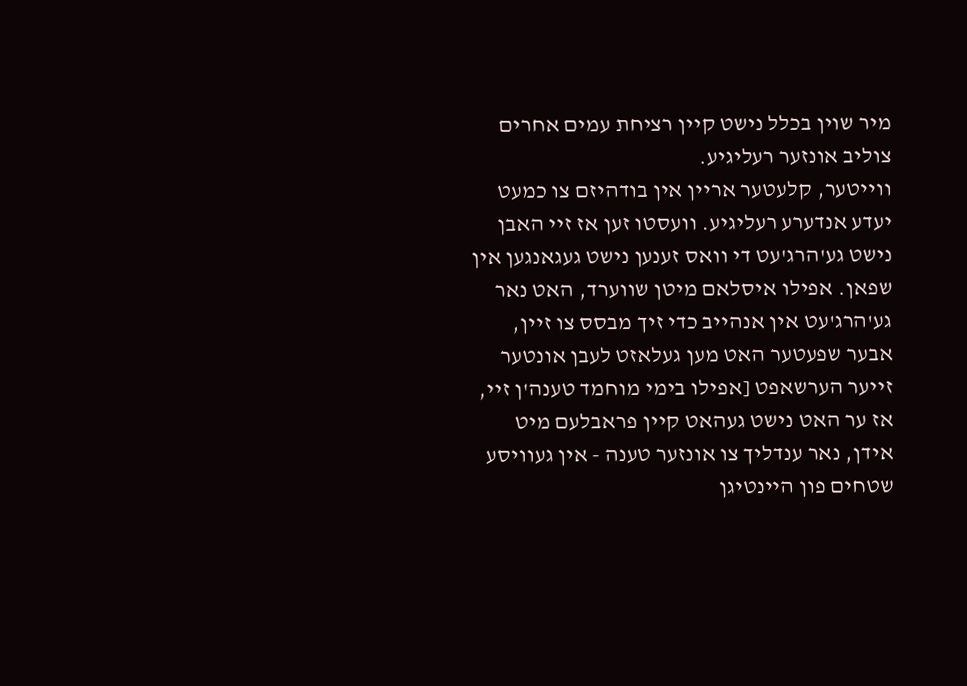מיר שוין בכלל נישט קיין רציחת עמים אחרים צוליב אונזער רעליגיע.
ווייטער, קלעטער אריין אין בודהיזם צו כמעט יעדע אנדערע רעליגיע. וועסטו זען אז זיי האבן נישט גע'הרג'עט די וואס זענען נישט געגאנגען אין שפאן. אפילו איסלאם מיטן שווערד, האט נאר גע'הרג'עט אין אנהייב כדי זיך מבסס צו זיין, אבער שפעטער האט מען געלאזט לעבן אונטער זייער הערשאפט [אפילו בימי מוחמד טענה'ן זיי, אז ער האט נישט געהאט קיין פראבלעם מיט אידן, נאר ענדליך צו אונזער טענה - אין געוויסע שטחים פון היינטיגן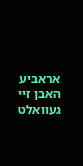אראביע האבן זיי געוואלט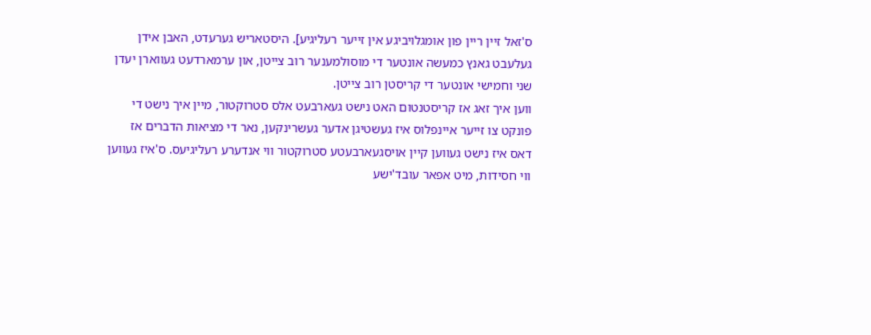ס'זאל זיין ריין פון אומגלויביגע אין זייער רעליגיע]. היסטאריש גערעדט, האבן אידן געלעבט גאנץ כמעשה אונטער די מוסולמענער רוב צייטן, און ערמארדעט געווארן יעדן שני וחמישי אונטער די קריסטן רוב צייטן.
ווען איך זאג אז קריסטנטום האט נישט געארבעט אלס סטרוקטור, מיין איך נישט די פונקט צו זייער איינפלוס איז געשטיגן אדער געשרינקען, נאר די מציאות הדברים אז דאס איז נישט געווען קיין אויסגעארבעטע סטרוקטור ווי אנדערע רעליגיעס. ס'איז געווען ווי חסידות, מיט אפאר עובד'ישע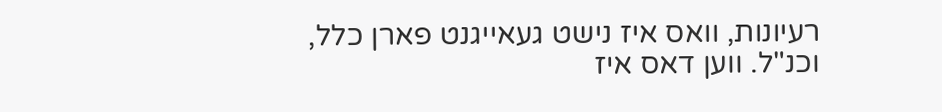רעיונות, וואס איז נישט געאייגנט פארן כלל, וכנ"ל. ווען דאס איז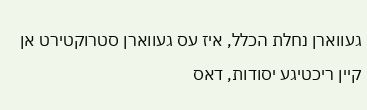געווארן נחלת הכלל, איז עס געווארן סטרוקטירט אן קיין ריכטיגע יסודות, דאס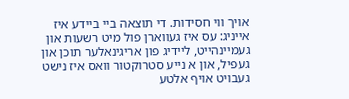אויך ווי חסידות. די תוצאה ביי ביידע איז אייניג: עס איז געווארן פול מיט רשעות און געמיינהייט, ליידיג פון אריגינאלער תוכן און געפיל, און א נייע סטרוקטור וואס איז נישט געבויט אויף אלטע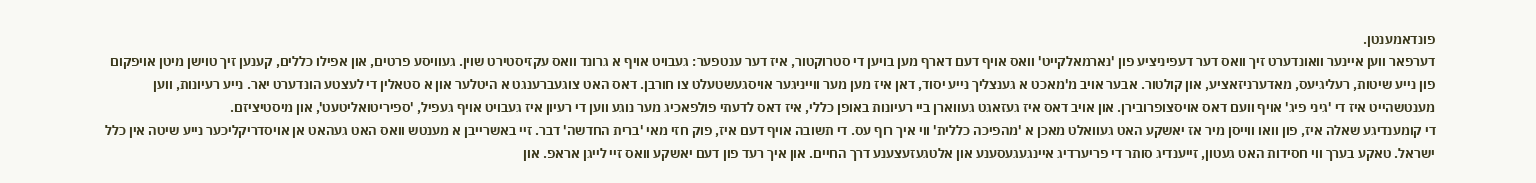פונדאמענטן.
דערפאר ווען איינער וואונדערט זיך וואס דער דעפיניציע פון 'נארמאלקייט' וואס אויף דעם דארף מען בויען די סטרוקטור, איז דער ענטפער: געבויט אויף א גרונד וואס עקזיסטירט שוין. געוויסע פרטים, און אפילו כללים, קענען זיך טוישן מיטן אויפקום פון נייע שיטות, רעליגיעס, מאדערניזאציע, און קולטור. אבער אויב מ'מאכט א גענצליך נייע יסוד, דאן איז מען מער ווייניגער אויסגעשטעלט צו חורבן. דאס האט צוגעברענגט א היטלער און א סטאלין די לעצטע הונדערט יאר. נייע רעיונות, ווען מענטשהייט איז די 'גיני פיג' אויף וועם דאס אויסצופרובירן. און אויב דאס איז געזאגט געווארן ביי רעיונות באופן כללי, איז דאס לדעתי פולפאכיג מער נוגע ווען די רעיון איז געבויט אויף געפיל, 'ספיריטואליטעט', און מיסטיציזם.
די קומענדיגע שאלה איז, פון וואו ווייסן מיר אז יאשקע האט געוואלט מאכן א 'מהפיכה כללית' ווי איך רוף עס. די תשובה אויף דעם איז, פוק חזי מאי 'ברית החדשה' דבר. זיי באשרייבן א מענטש וואס האט געהאט אן אויסדריקליכער נייע שיטה אין כלל ישראל. טאקע בערך ווי חסידות האט געטון, זייענדיג סותר די פריערדיג איינגעגעסענע און אלטגעזעצענע דרך החיים. און איך רעד פון דעם יאשקע וואס זיי לייגן אראפ. און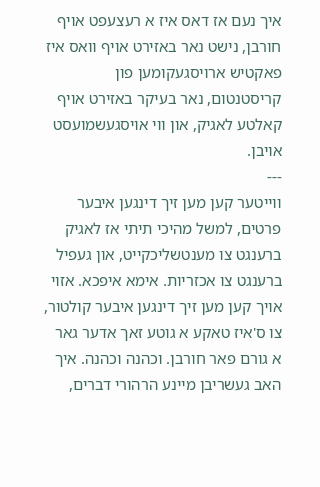איך נעם אז דאס איז א רעצעפט אויף חורבן, נישט נאר באזירט אויף וואס איז פאקטיש ארויסגעקומען פון קריסטנטום, נאר בעיקר באזירט אויף קאלטע לאגיק, און ווי אויסגעשמועסט אויבן.
---
ווייטער קען מען זיך דינגען איבער פרטים, למשל מהיכי תיתי אז לאגיק ברענגט צו מענטשליכקייט, און געפיל ברענגט צו אכזריות. אימא איפכא. אזוי אויך קען מען זיך דינגען איבער קולטור, צו ס'איז טאקע א גוטע זאך אדער גאר א גורם פאר חורבן. וכהנה וכהנה. איך האב געשריבן מיינע הרהורי דברים,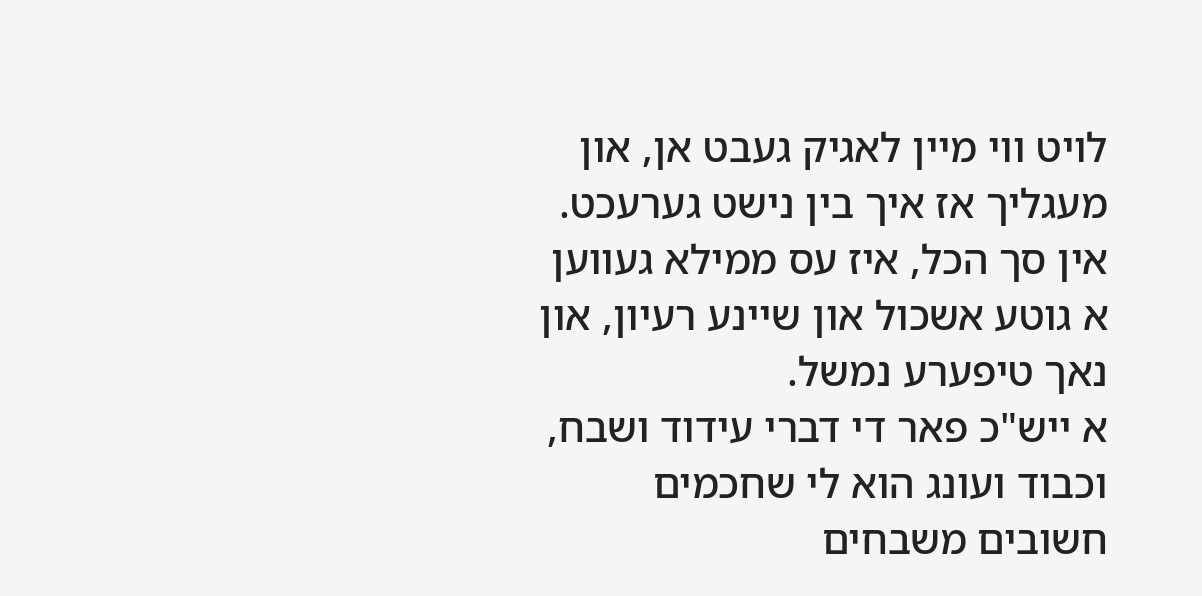לויט ווי מיין לאגיק געבט אן, און מעגליך אז איך בין נישט גערעכט. אין סך הכל, איז עס ממילא געווען א גוטע אשכול און שיינע רעיון, און נאך טיפערע נמשל.
א ייש"כ פאר די דברי עידוד ושבח, וכבוד ועונג הוא לי שחכמים חשובים משבחים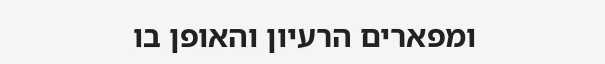ומפארים הרעיון והאופן בו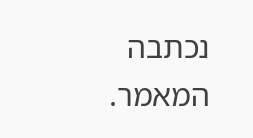נכתבה המאמר.